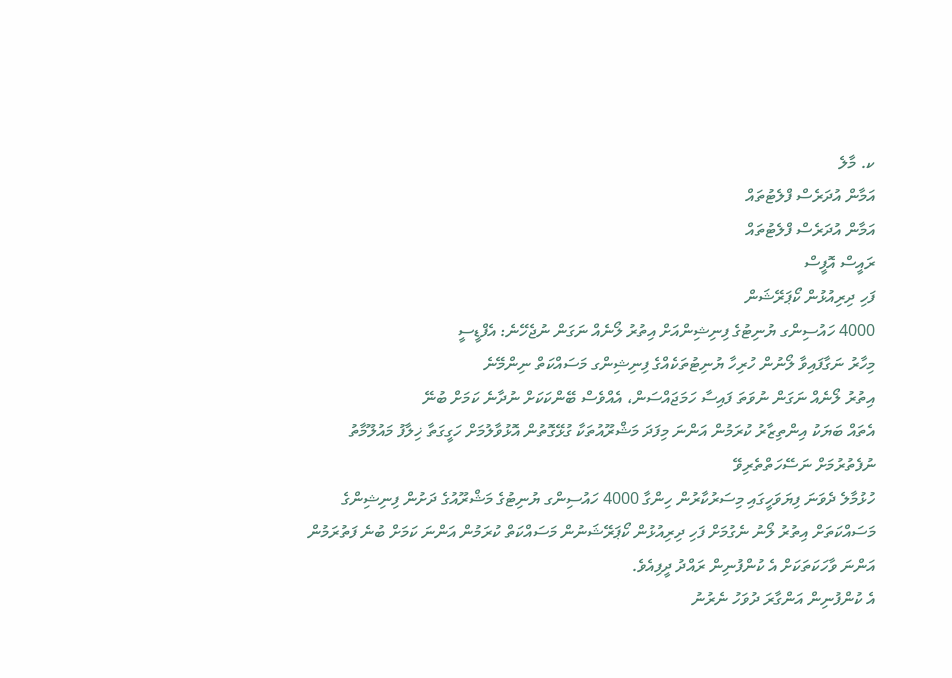ކ. މާލެ
އަމާން އުދަރެސް ފްލެޓުތައް
އަމާން އުދަރެސް ފްލެޓުތައް
ރައީސް އޮފީސް
ފަހި ދިރިއުޅުން ކޯޕަރޭޝަން
4000 ހައުސިންގ ޔުނިޓުގެ ފިނިޝިންއަށް އިތުރު ލޯނެއް ނަގަން ނުޖެހޭނެ: އެފްޑީސީ
މިހާރު ނަގާފައިވާ ލޯނުން ހުރިހާ ޔުނިޓުތަކެއްގެ ފިނިޝިންގ މަސައްކަތް ނިންމޭނެ
އިތުރު ލޯނެއް ނަގަން ނުވަތަ ފައިސާ ހަމަޖައްސަން، އެއްވެސް ބޭންކަކަށް ނުދާނެ ކަމަށް ބުނޭ
އެތައް ބަޔަކު އިންތިޒާރު ކުރަމުން އަންނަ މިފަދަ މަޝްރޫއުތަކާ ގުޅޭގޮތުން އޮޅުވާލުމަށް ހަގީގަތާ ޚިލާފު މައުލޫމާތު ނުފެތުރުމަށް ނަސޭހަތްތެރިވޭ
ހުޅުމާލެ ދެވަނަ ފިޔަވަހީގައި މިސަރުކާރުން ހިންގާ 4000 ހައުސިންގ ޔުނިޓުގެ މަޝްރޫއުގެ ދަށުން ފިނިޝިންގެ މަސައްކަތަށް އިތުރު ލޯނު ނެގުމަށް ފަހި ދިރިއުޅުން ކޯޕަރޭޝަނުން މަސައްކަތް ކުރަމުން އަންނަ ކަމަށް ބުނެ ފަތުރަމުން އަންނަ ވާހަކަތަކަށް އެ ކުންފުނިން ރައްދު ދީފިއެވެ.
އެ ކުންފުނިން އަންގާރަ ދުވަހު ނެރުނު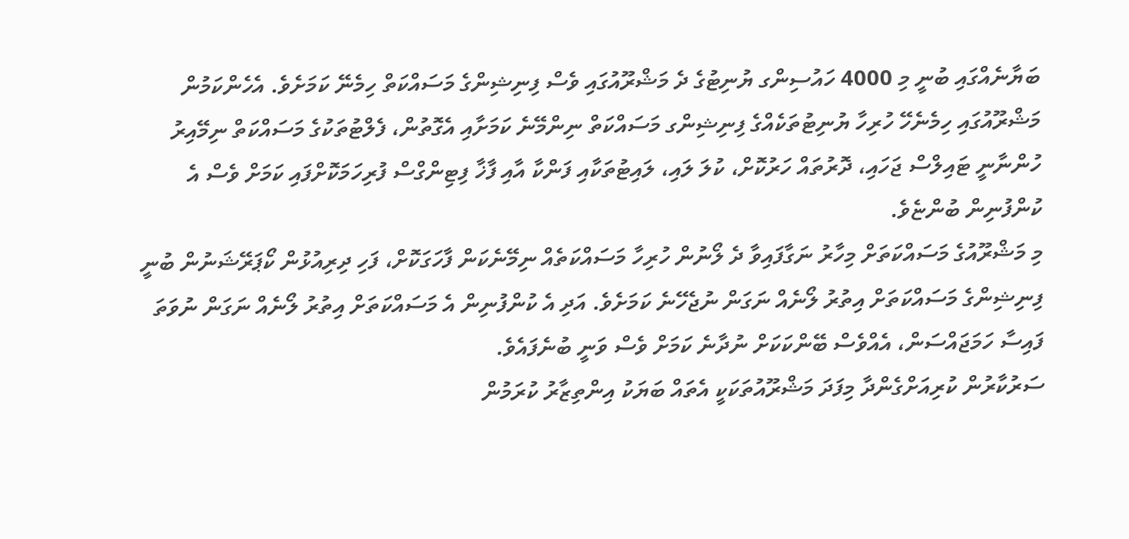ބަޔާނެއްގައި ބުނީ މި 4000 ހައުސިންގ ޔުނިޓުގެ ދެ މަޝްރޫއުގައި ވެސް ފިނިޝިންގެ މަސައްކަތް ހިމެނޭ ކަމަށެވެ. އެހެންކަމުން މަޝްރޫއުގައި ހިމެނެހޭ ހުރިހާ ޔުނިޓުތަކެއްގެ ފިނިޝިންގ މަސައްކަތް ނިންމޭނެ ކަމަށާއި އެގޮތުން، ފެލްޓުތަކުގެ މަސައްކަތް ނިމޭއިރު ހުންނާނީ ޓައިލްސް ޖަހައި، ދޮރުތައް ހަރުކޮށް، ކުލަ ލައި، ލައިޓުތަކާއި ފަންކާ އާއި ފާޚާ ފިޓިންގްސް ފުރިހަމަކޮށްފައި ކަމަށް ވެސް އެ ކުންފުނިން ބުންޏެވެ.
މި މަޝްރޫއުގެ މަސައްކަތަށް މިހާރު ނަގާފައިވާ ދެ ލޯނުން ހުރިހާ މަސައްކަތެއް ނިމޭނެކަން ފާހަގަކޮށް، ފަހި ދިރިއުޅުން ކޯޕަރޭޝަނުން ބުނީ ފިނިޝިންގެ މަސައްކަތަށް އިތުރު ލޯނެއް ނަގަން ނުޖެހޭނެ ކަމަށެވެ. އަދި އެ ކުންފުނިން އެ މަސައްކަތަށް އިތުރު ލޯނެއް ނަގަން ނުވަތަ ފައިސާ ހަމަޖައްސަން، އެއްވެސް ބޭންކަކަށް ނުދާނެ ކަމަށް ވެސް ވަނީ ބުނެފައެވެ.
ސަރުކާރުން ކުރިއަށްގެންދާ މިފަދަ މަޝްރޫއުތަކަކީ އެތައް ބަޔަކު އިންތިޒާރު ކުރަމުން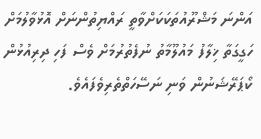އަންނަ މަޝްރޫއުތަކަކަށްވާތީ ރައްޔިތުންނަށް އޮޅުވާލުމަށް ހަގީގަތާ ޚިލާފު މައުލޫމާތު ނުފެތުރުމަށް ވެސް ފަހި ދިރިއުޅުން ކޯޕަރޭޝަނުން ވަނި ނަސޭހަތްތެރިވެފައެވެ.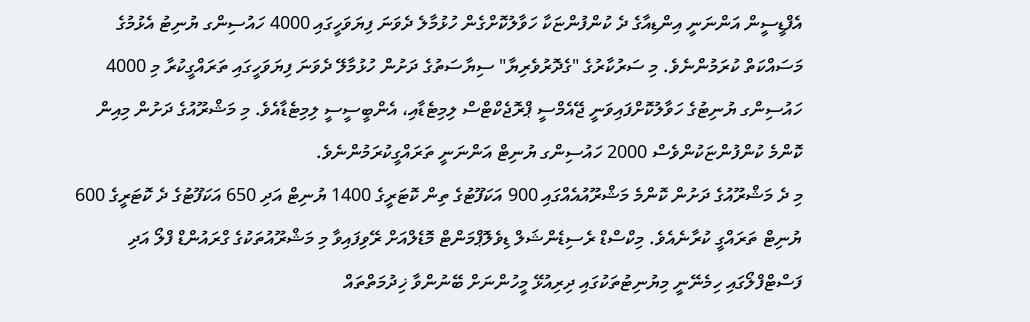އެފްޑީސީން އަންނަނީ އިންޑިއާގެ ދެ ކުންފުންޏަކާ ހަވާލުކޮށްގެން ހުޅުމާލެ ދެވަނަ ފިޔަވަހީގައި 4000 ހައުސިންގ ޔުނިޓު އެޅުމުގެ މަސައްކަތް ކުރަމުންނެވެ. މި ސަރުކާރުގެ "ގެދޮރުވެރިޔާ" ސިޔާސަތުގެ ދަށުން ހުޅުމާލޭ ދެވަނަ ފިޔަވަހީގައި ތަރައްގީކުރާ މި 4000 ހައުސިންގ ޔުނިޓުގެ ހަވާލުކޮށްފައިވަނީ ޖޭއެމްސީ ޕްރޮޖެކްޓްސް ލިމިޓެޑާއި، އެންބީސީސީ ލިމިޓެޑާއެވެ. މި މަޝްރޫއުގެ ދަށުން މިއިން ކޮންމެ ކުންފުންޏަކުންވެސް 2000 ހައުސިންގ ޔުނިޓް އަންނަނީ ތަރައްގީކުރަމުންނެވެ.
މި ދެ މަޝްރޫއުގެ ދަށުން ކޮންމެ މަޝްރޫއުއެއްގައި 900 އަކަފޫޓުގެ ތިން ކޮޓަރީގެ 1400 ޔުނިޓް އަދި 650 އަކަފޫޓުގެ ދެ ކޮޓަރީގެ 600 ޔުނިޓް ތަރައްގީ ކުރާނެއެވެ. މިކްސްޑް ރެސިޑެންޝަލް ޑިވެލޮޕްމަންޓް މޮޑެލްއަށް ރޭވިފައިވާ މި މަޝްރޫއުތަކުގެ ގްރައުންޑް ފްލޯ އަދި ފަސްޓްފްލޯގައި ހިމެނޭނީ މިޔުނިޓުތަކުގައި ދިރިއުޅޭ މީހުންނަށް ބޭނުންވާ ޚިދުމަތްތައް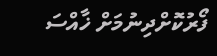ފޯރުކޮށްދިނުމަށް ޚާއްސަ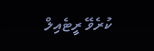ކުރެވޭ ރީޓެއިލް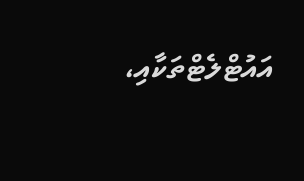އައުޓްލެޓްތަކާއި،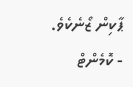ޕާކިން ޒޯނެކެވެ.
- ކޮމެންޓް